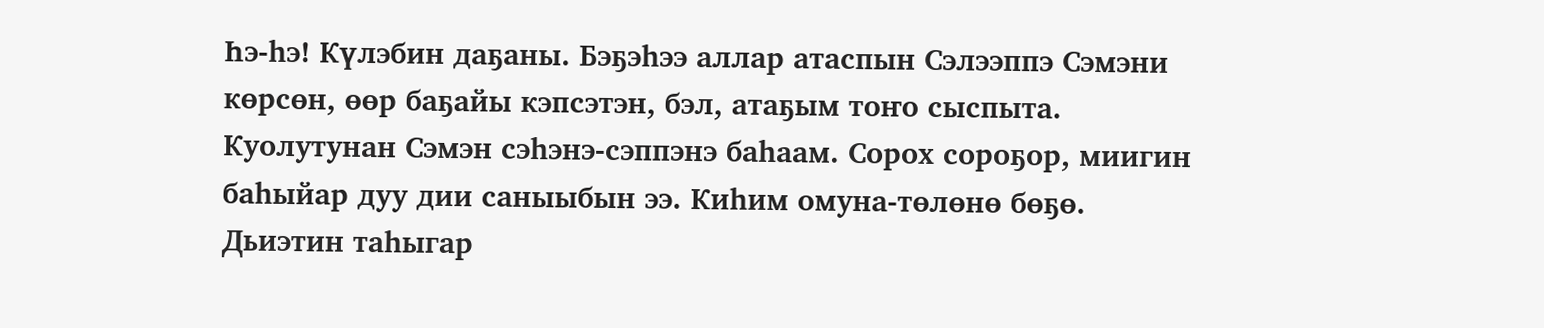Һэ-һэ! Күлэбин даҕаны. Бэҕэһээ аллар атаспын Сэлээппэ Сэмэни көрсөн, өөр баҕайы кэпсэтэн, бэл, атаҕым тоҥо сыспыта.
Куолутунан Сэмэн сэһэнэ-сэппэнэ баһаам. Сорох сороҕор, миигин баһыйар дуу дии саныыбын ээ. Киһим омуна-төлөнө бөҕө. Дьиэтин таһыгар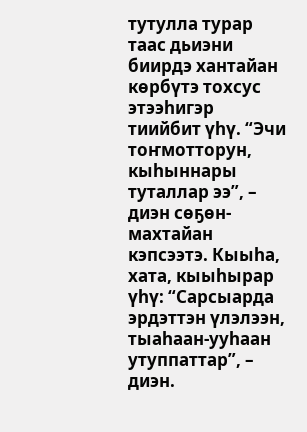тутулла турар таас дьиэни биирдэ хантайан көрбүтэ тохсус этээһигэр тиийбит үһү. “Эчи тоҥмотторун, кыһыннары туталлар ээ”, – диэн сөҕөн-махтайан кэпсээтэ. Кыыһа, хата, кыыһырар үһү: “Сарсыарда эрдэттэн үлэлээн, тыаһаан-ууһаан утуппаттар”, – диэн.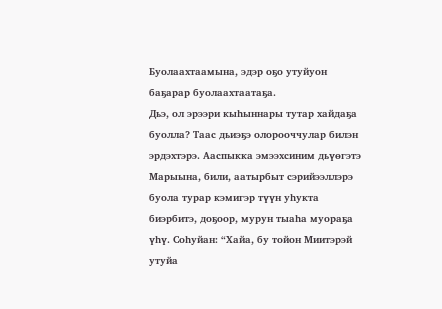Буолаахтаамына, эдэр оҕо утуйуон баҕарар буолаахтаатаҕа.
Дьэ, ол эрээри кыһыннары тутар хайдаҕа буолла? Таас дьиэҕэ олорооччулар билэн эрдэхтэрэ. Ааспыкка эмээхсиним дьүөгэтэ Марыына, били, аатырбыт сэрийээллэрэ буола турар кэмигэр түүн уһукта биэрбитэ, доҕоор, мурун тыаһа муораҕа үһү. Соһуйан: “Хайа, бу тойон Миитэрэй утуйа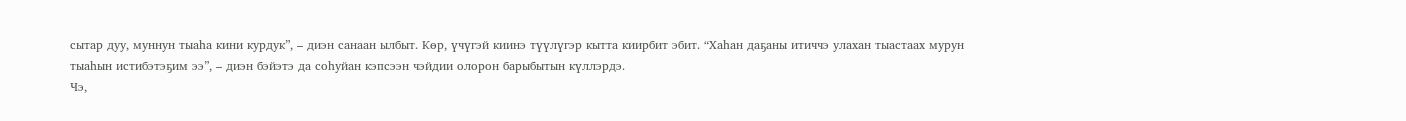сытар дуу, муннун тыаһа кини курдук”, – диэн санаан ылбыт. Көр, үчүгэй киинэ түүлүгэр кытта киирбит эбит. “Хаһан даҕаны итиччэ улахан тыастаах мурун тыаһын истибэтэҕим ээ”, – диэн бэйэтэ да соһуйан кэпсээн чэйдии олорон барыбытын күллэрдэ.
Чэ,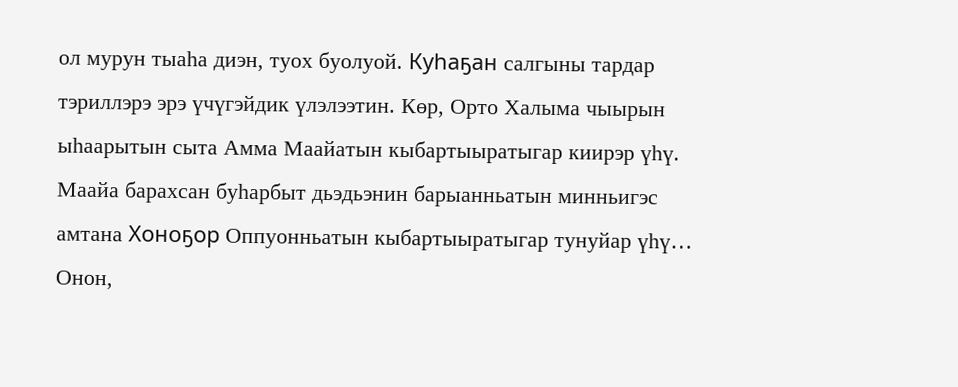ол мурун тыаһа диэн, туох буолуой. Куһаҕан салгыны тардар тэриллэрэ эрэ үчүгэйдик үлэлээтин. Көр, Орто Халыма чыырын ыһаарытын сыта Амма Маайатын кыбартыыратыгар киирэр үһү. Маайа барахсан буһарбыт дьэдьэнин барыанньатын минньигэс амтана Хоноҕор Оппуонньатын кыбартыыратыгар тунуйар үһү… Онон,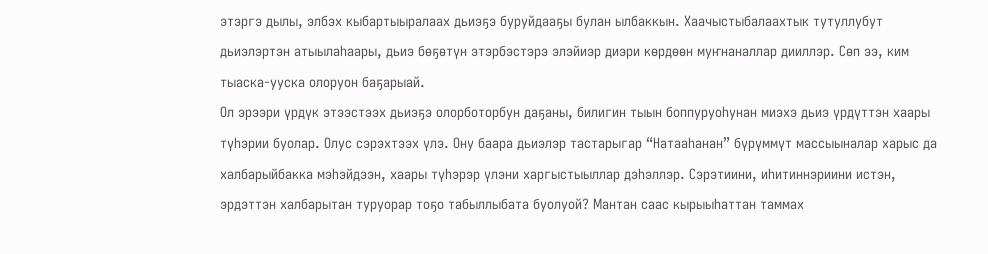этэргэ дылы, элбэх кыбартыыралаах дьиэҕэ буруйдааҕы булан ылбаккын. Хаачыстыбалаахтык тутуллубут дьиэлэртэн атыылаһаары, дьиэ бөҕөтүн этэрбэстэрэ элэйиэр диэри көрдөөн муҥнаналлар дииллэр. Сөп ээ, ким тыаска-ууска олоруон баҕарыай.
Ол эрээри үрдүк этээстээх дьиэҕэ олорботорбун даҕаны, билигин тыын боппуруоһунан миэхэ дьиэ үрдүттэн хаары түһэрии буолар. Олус сэрэхтээх үлэ. Ону баара дьиэлэр тастарыгар “Натааһанан” бүрүммүт массыыналар харыс да халбарыйбакка мэһэйдээн, хаары түһэрэр үлэни харгыстыыллар дэһэллэр. Сэрэтиини, иһитиннэриини истэн, эрдэттэн халбарытан туруорар тоҕо табыллыбата буолуой? Мантан саас кырыыһаттан таммах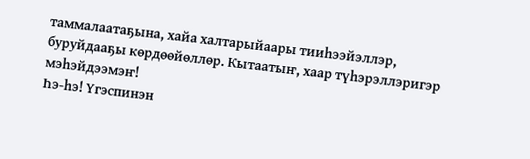таммалаатаҕына, хайа халтарыйаары тииһээйэллэр, буруйдааҕы көрдөөйөллөр. Кытаатыҥ, хаар түһэрэллэригэр мэһэйдээмэҥ!
Һэ-һэ! Үгэспинэн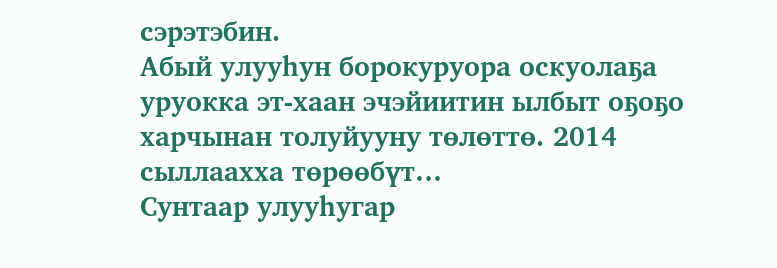сэрэтэбин.
Абый улууһун борокуруора оскуолаҕа уруокка эт-хаан эчэйиитин ылбыт оҕоҕо харчынан толуйууну төлөттө. 2014 сыллаахха төрөөбүт…
Сунтаар улууһугар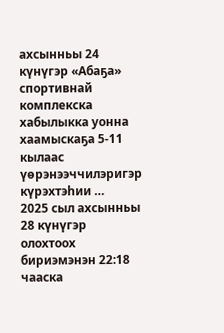ахсынньы 24 күнүгэр «Абаҕа» спортивнай комплекска хабылыкка уонна хаамыскаҕа 5-11 кылаас үөрэнээччилэригэр күрэхтэһии …
2025 сыл ахсынньы 28 күнүгэр олохтоох бириэмэнэн 22:18 чааска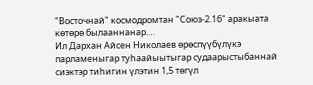"Восточнай" космодромтан "Союз-2.1б" аракыата көтөрө былааннанар.…
Ил Дархан Айсен Николаев өрөспүүбүлүкэ парламеныгар туһаайыытыгар судаарыстыбаннай сиэктэр тиһигин үлэтин 1,5 төгүл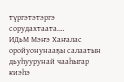түргэтэтэргэ сорудахтаата.…
ИДьМ Мэҥэ Хаҥалас оройуонунааҕы салаатын дьуһуурунай чааһыгар киэһэ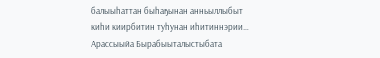балыыһаттан быһаҕынан анньыллыбыт киһи киирбитин туһунан иһитиннэрии…
Арассыыйа Бырабыыталыстыбата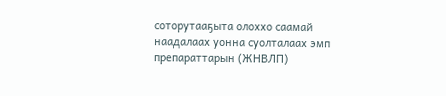соторутааҕыта олоххо саамай наадалаах уонна суолталаах эмп препараттарын (ЖНВЛП)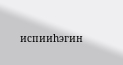испииһэгин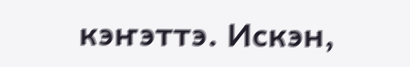кэҥэттэ. Искэн,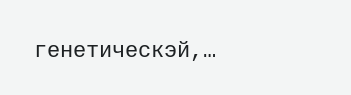генетическэй,…